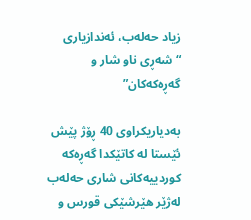زیاد حەلەب، ئەندازیاری “شەڕی ناو شار و گەڕەکەکان”

بەدیاریکراوی 40 ڕۆژ پێش ئێستا لە کاتێکدا گەڕەکە کوردییەکانی شاری حەلەب لەژێر هێرشێکی قورس و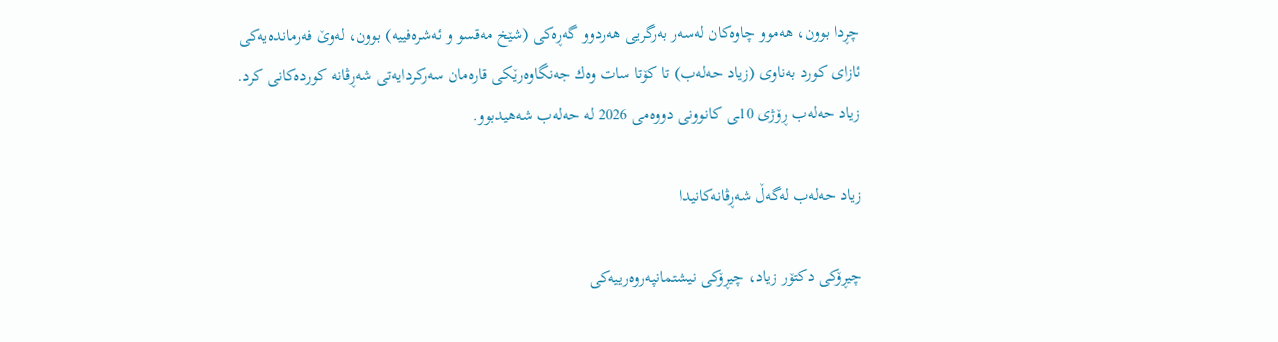چڕدا بوون، هەموو چاوەکان لەسەر بەرگریی هەردوو گەڕەکی (شێخ مەقسو و ئەشرەفییە) بوون، لەوێ فەرماندەیەکی ئازای کورد بەناوی (زیاد حەلەب) تا کۆتا سات وەك جەنگاوەرێکی قارەمان سەرکردایەتی شەڕڤانە کوردەکانی کرد. زیاد حەلەب ڕۆژی 10ـی کانوونی دووەمی 2026 لە حەلەب شەهیدبوو.

زیاد حەلەب لەگەڵ شەڕڤانەکانیدا

چیڕۆکی دکتۆر زیاد، چیڕۆکی نیشتمانپەروەرییەکی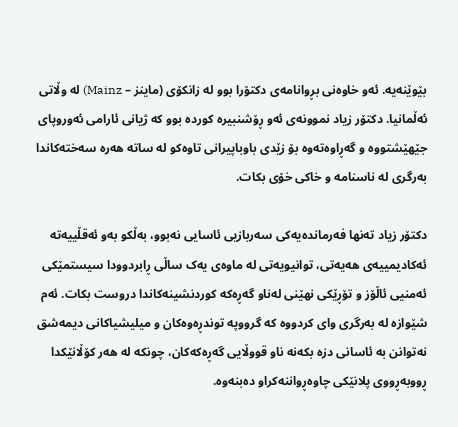بێوێنەیە. ئەو خاوەنی بڕوانامەی دکتۆرا بوو لە زانکۆی (ماینز – Mainz) لە وڵاتی ئەڵمانیا. دکتۆر زیاد نموونەی ئەو ڕۆشنبیرە کوردە بوو کە ژیانی ئارامی ئەوروپای جێهێشتووە و گەڕاوەتەوە بۆ زێدی باوباپیرانی تاوەکو لە ساتە هەرە سەختەکاندا بەرگری لە ناسنامە و خاکی خۆی بکات.

دکتۆر زیاد تەنها فەرماندەیەکی سەربازیی ئاسایی نەبوو، بەڵکو بەو ئەقڵییەتە ئەکادیمییەی هەیەتی، توانیویەتی لە ماوەی یەک ساڵی ڕابردوودا سیستمێکی ئەمنیی ئاڵۆز و تۆڕێکی نهێنی لەناو گەڕەکە کوردنشینەکاندا دروست بکات. ئەم شێوازە لە بەرگری وای کردووە کە گرووپە توندڕەوەکان و میلیشیاکانی دیمەشق نەتوانن بە ئاسانی دزە بکەنە ناو قووڵایی گەڕەکەکان، چونکە لە هەر کۆڵانێکدا ڕووبەڕووی پلانێکی چاوەڕواننەکراو دەبنەوە.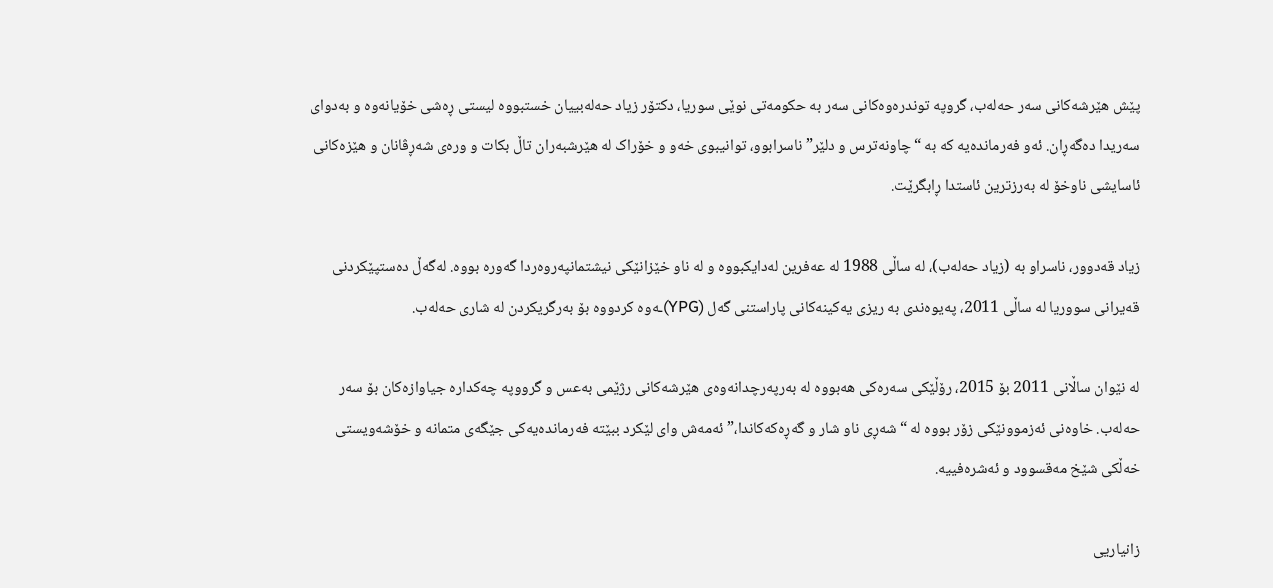پێش هێرشەکانی سەر حەلەب، گروپە توندرەوەکانی سەر بە حکومەتی نوێی سوریا، دکتۆر زیاد حەلەبییان خستبووە لیستی ڕەشی خۆیانەوە و بەدوای سەریدا دەگەڕان. ئەو فەرماندەیە کە بە “چاونەترس و دلێر” ناسرابوو، توانیبوی خەو و خۆراک لە هێرشبەران تاڵ بکات و ورەی شەڕڤانان و هێزەکانی ئاسایشی ناوخۆ لە بەرزترین ئاستدا ڕابگرێت.

زیاد قەدوور، ناسراو بە (زیاد حەلەب)، لە ساڵی 1988 لە عەفرین لەدایکبووە و لە ناو خێزانێکی نیشتمانپەروەردا گەورە بووە. لەگەڵ دەستپێکردنی قەیرانی سووریا لە ساڵی 2011، پەیوەندی بە ریزی یەکینەکانی پاراستنی گەل (YPG)ـەوە کردووە بۆ بەرگریکردن لە شاری حەلەب.

لە نێوان ساڵانی 2011 بۆ 2015، رۆڵێکی سەرەکی هەبووە لە بەرپەرچدانەوەی هێرشەکانی رژێمی بەعس و گرووپە چەکدارە جیاوازەکان بۆ سەر حەلەب. خاوەنی ئەزموونێکی زۆر بووە لە “شەڕی ناو شار و گەڕەکەکاندا،” ئەمەش وای لێکرد ببێتە فەرماندەیەکی جێگەی متمانە و خۆشەویستی خەڵکی شێخ مەقسوود و ئەشرەفییە.

زانیاریی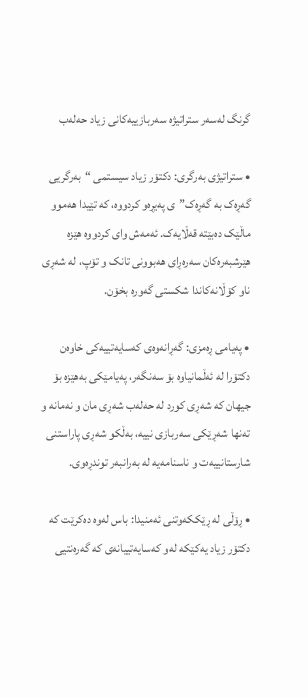گرنگ لەسەر ستراتیژە سەربازییەکانی زیاد حەلەب

• ستراتیژی بەرگری: دکتۆر زیاد سیستمی “بەرگریی گەڕەک بە گەڕەک”ی پەیڕەو کردووە، کە تێیدا هەموو ماڵێک دەبێتە قەڵایەک. ئەمەش وای کردووە هێزە هێرشبەرەکان سەرەڕای هەبوونی تانک و تۆپ، لە شەڕی ناو کۆڵانەکاندا شکستی گەورە بخۆن.

• پەیامی ڕەمزی: گەڕانەوەی کەسایەتییەکی خاوەن دکتۆرا لە ئەڵمانیاوە بۆ سەنگەر، پەیامێکی بەهێزە بۆ جیهان کە شەڕی کورد لە حەلەب شەڕی مان و نەمانە و تەنها شەڕێکی سەربازی نییە، بەڵکو شەڕی پاراستنی شارستانییەت و ناسنامەیە لە بەرانبەر توندڕەوی.

• ڕۆڵی لە ڕێککەوتنی ئەمنیدا: باس لەوە دەکرێت کە دکتۆر زیاد یەکێکە لەو کەسایەتییانەی کە گەرەنتیی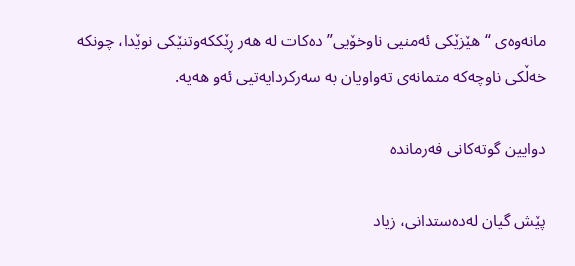مانەوەی “هێزێکی ئەمنیی ناوخۆیی” دەکات لە هەر ڕێککەوتنێکی نوێدا، چونکە خەڵکی ناوچەکە متمانەی تەواویان بە سەرکردایەتیی ئەو هەیە.

دوایین گوتەکانی فەرماندە

پێش گیان لەدەستدانی، زیاد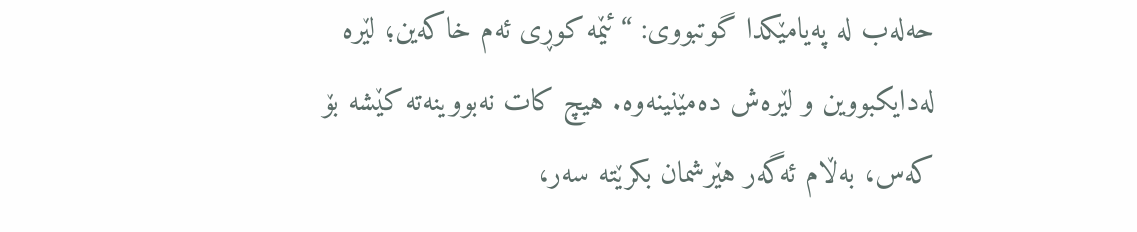حەلەب لە پەیامێکدا گوتبووی: “ئێمە کوڕی ئەم خاکەین؛ لێرە لەدایکبووین و لێرەش دەمێنینەوە. هیچ کات نەبووینەتە کێشە بۆ کەس، بەڵام ئەگەر هێرشمان بکرێتە سەر،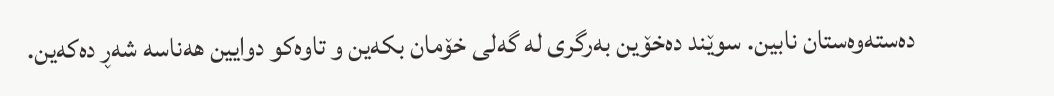دەستەوەستان نابین. سوێند دەخۆین بەرگری لە گەلی خۆمان بکەین و تاوەکو دوایین هەناسە شەڕ دەکەین.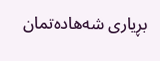بڕیاری شەهادەتمان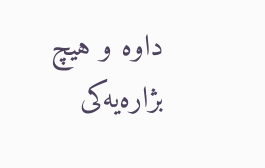داوە و هیچ بژارەیەکی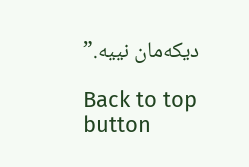دیکەمان نییە.”

Back to top button